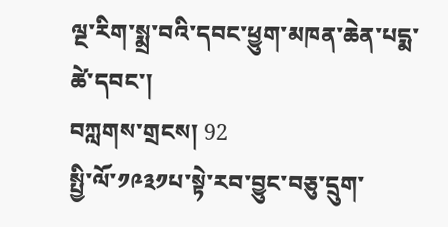ལྔ་རིག་སྨྲ་བའི་དབང་ཕྱུག་མཁན་ཆེན་པདྨ་ཚེ་དབང་།
བཀླགས་གྲངས། 92
སྤྱི་ལོ་༡༩༣༡པ་སྟེ་རབ་བྱུང་བཅུ་དྲུག་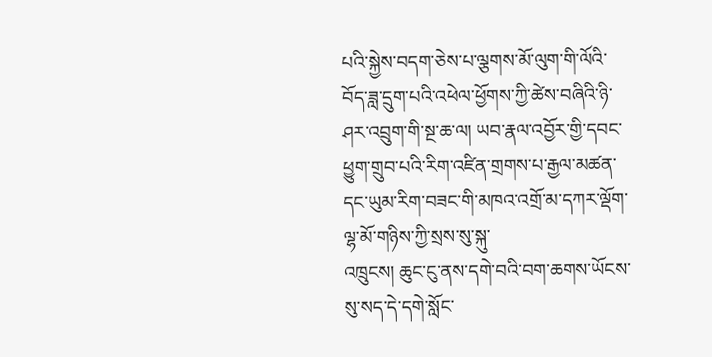པའི་སྐྱེས་བདག་ཅེས་པ་ལྕགས་མོ་ལུག་གི་ལོའི་བོད་ཟླ་དྲུག་པའི་འཕེལ་ཕྱོགས་ཀྱི་ཚེས་བཞིའི་ཉི་ཤར་འབྲུག་གི་སྔ་ཆ་ལ། ཡབ་རྣལ་འབྱོར་གྱི་དབང་ཕྱུག་གྲུབ་པའི་རིག་འཛིན་གྲགས་པ་རྒྱལ་མཚན་དང་ཡུམ་རིག་བཟང་གི་མཁའ་འགྲོ་མ་དཀར་ལྡོག་ལྷ་མོ་གཉིས་ཀྱི་སྲས་སུ་སྐུ་
འཁྲུངས། ཆུང་ངུ་ནས་དགེ་བའི་བག་ཆགས་ཡོངས་སུ་སད་དེ་དགེ་སློང་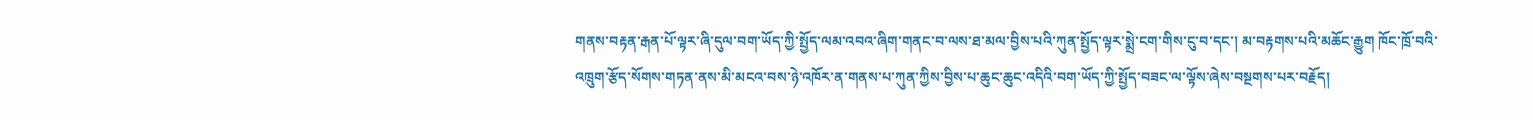གནས་བརྟན་རྒན་པོ་ལྟར་ཞི་དུལ་བག་ཡོད་ཀྱི་སྤྱོད་ལམ་འབའ་ཞིག་གནང་བ་ལས་ཐ་མལ་བྱིས་པའི་ཀུན་སྤྱོད་ལྟར་སྨྲེ་ངག་གིས་ངུ་བ་དང་། མ་བརྟགས་པའི་མཆོང་རྒྱུག ཁོང་ཁྲོ་བའི་འཁྲུག་རྩོད་སོགས་གཏན་ནས་མི་མངའ་བས་ཉེ་འཁོར་ན་གནས་པ་ཀུན་ཀྱིས་བྱིས་པ་ཆུང་ཆུང་འདིའི་བག་ཡོད་ཀྱི་སྤྱོད་བཟང་ལ་ལྟོས་ཞེས་བསྔགས་པར་བརྗོད།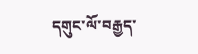དགུང་ལོ་བརྒྱད་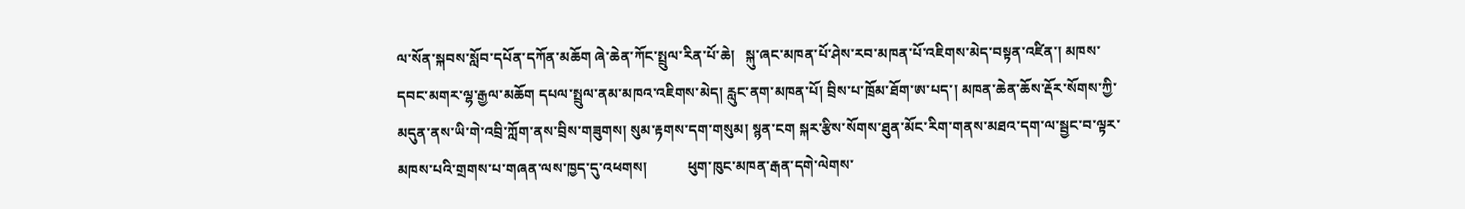ལ་སོན་སྐབས་སློབ་དཔོན་དཀོན་མཆོག ཞེ་ཆེན་ཀོང་སྤྲུལ་རིན་པོ་ཆེ།   སྐུ་ཞང་མཁན་པོ་ཤེས་རབ་མཁན་པོ་འཇིགས་མེད་བསྟན་འཛིན་། མཁས་དབང་མགར་ལྷ་རྒྱལ་མཆོག དཔལ་སྤྲུལ་ནམ་མཁའ་འཇིགས་མེད། རླུང་ནག་མཁན་པོ། བྲིས་པ་ཁྲོམ་ཐོག་ཨ་པད་། མཁན་ཆེན་ཆོས་རྡོར་སོགས་ཀྱི་མདུན་ནས་ཡི་གེ་འབྲི་ཀློག་ནས་བྲིས་གཟུགས། སུམ་རྟགས་དག་གསུམ། སྙན་ངག སྐར་རྩིས་སོགས་ཐུན་མོང་རིག་གནས་མཐའ་དག་ལ་སྦྱང་བ་ལྟར་མཁས་པའི་གྲགས་པ་གཞན་ལས་ཁྱད་དུ་འཕགས།           ཕུག་ཁུང་མཁན་རྒན་དགེ་ལེགས་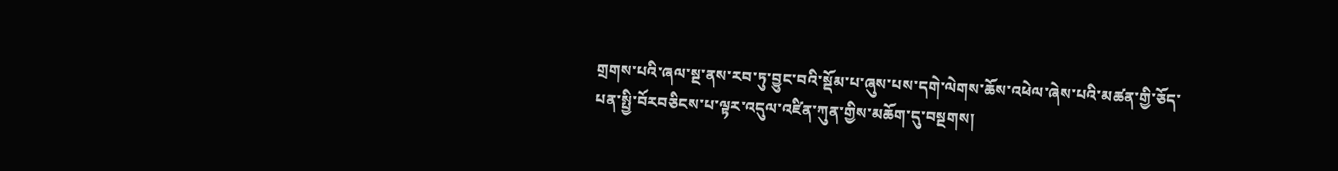གྲགས་པའི་ཞལ་སྔ་ནས་རབ་ཏུ་བྱུང་བའི་སྡོམ་པ་ཞུས་པས་དགེ་ལེགས་ཆོས་འཕེལ་ཞེས་པའི་མཚན་གྱི་ཅོད་པན་སྤྱི་བོརབཅིངས་པ་ལྟར་འདུལ་འཛིན་ཀུན་གྱིས་མཆོག་དུ་བསྔགས།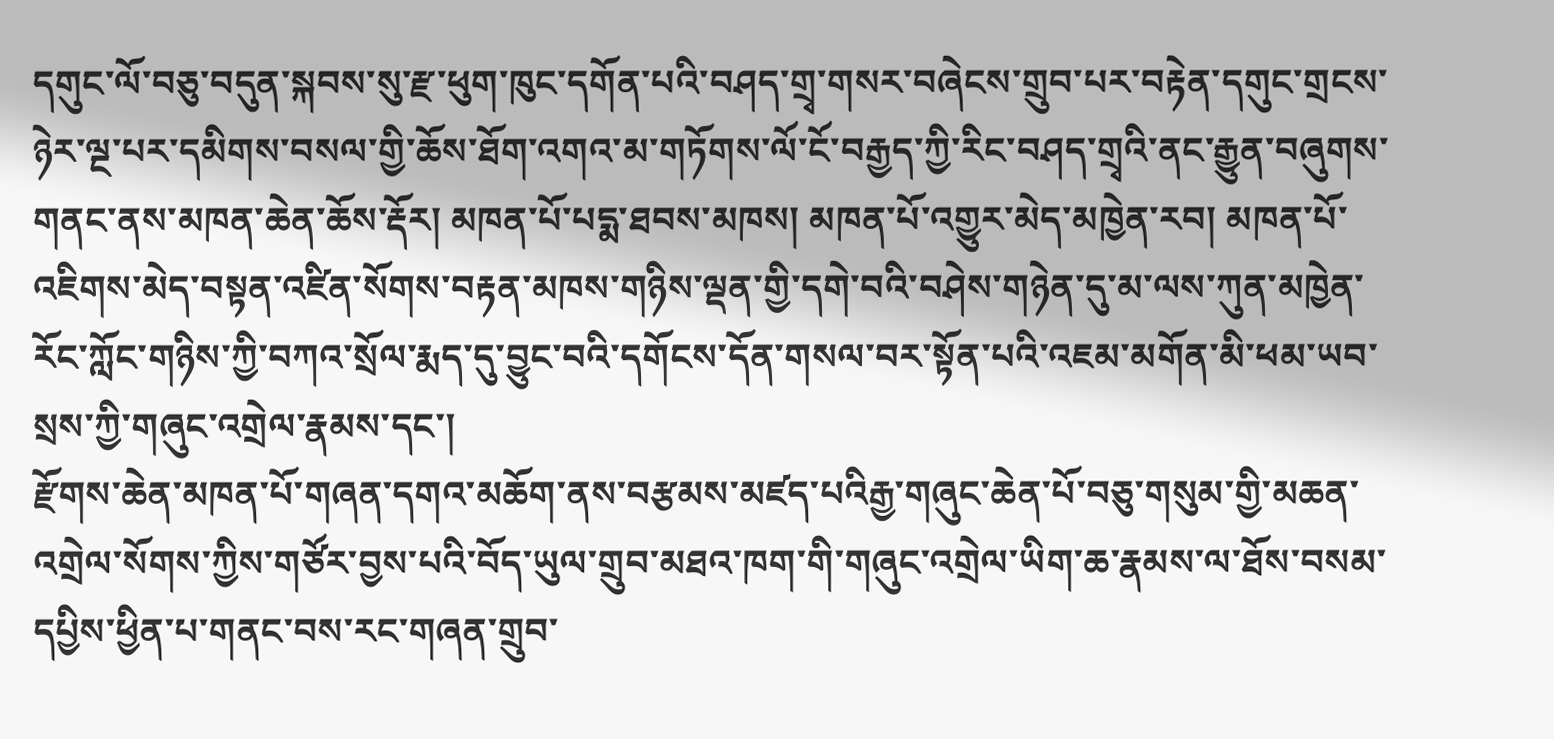དགུང་ལོ་བཅུ་བདུན་སྐབས་སུ་རྫ་ཕུག་ཁུང་དགོན་པའི་བཤད་གྲྭ་གསར་བཞེངས་གྲུབ་པར་བརྟེན་དགུང་གྲངས་ཉེར་ལྔ་པར་དམིགས་བསལ་གྱི་ཆོས་ཐོག་འགའ་མ་གཏོགས་ལོ་ངོ་བརྒྱད་ཀྱི་རིང་བཤད་གྲྭའི་ནང་རྒྱུན་བཞུགས་གནང་ནས་མཁན་ཆེན་ཆོས་རྡོར། མཁན་པོ་པདྨ་ཐབས་མཁས། མཁན་པོ་འགྱུར་མེད་མཁྱེན་རབ། མཁན་པོ་འཇིགས་མེད་བསྟན་འཛིན་སོགས་བརྟན་མཁས་གཉིས་ལྡན་གྱི་དགེ་བའི་བཤེས་གཉེན་དུ་མ་ལས་ཀུན་མཁྱེན་རོང་ཀློང་གཉིས་ཀྱི་བཀའ་སྲོལ་རྨད་དུ་བྱུང་བའི་དགོངས་དོན་གསལ་བར་སྟོན་པའི་འཇམ་མགོན་མི་ཕམ་ཡབ་སྲས་ཀྱི་གཞུང་འགྲེལ་རྣམས་དང་།
རྫོགས་ཆེན་མཁན་པོ་གཞན་དགའ་མཆོག་ནས་བརྩམས་མཛད་པའིརྒྱ་གཞུང་ཆེན་པོ་བཅུ་གསུམ་གྱི་མཆན་འགྲེལ་སོགས་ཀྱིས་གཙོར་བྱས་པའི་བོད་ཡུལ་གྲུབ་མཐའ་ཁག་གི་གཞུང་འགྲེལ་ཡིག་ཆ་རྣམས་ལ་ཐོས་བསམ་དཔྱིས་ཕྱིན་པ་གནང་བས་རང་གཞན་གྲུབ་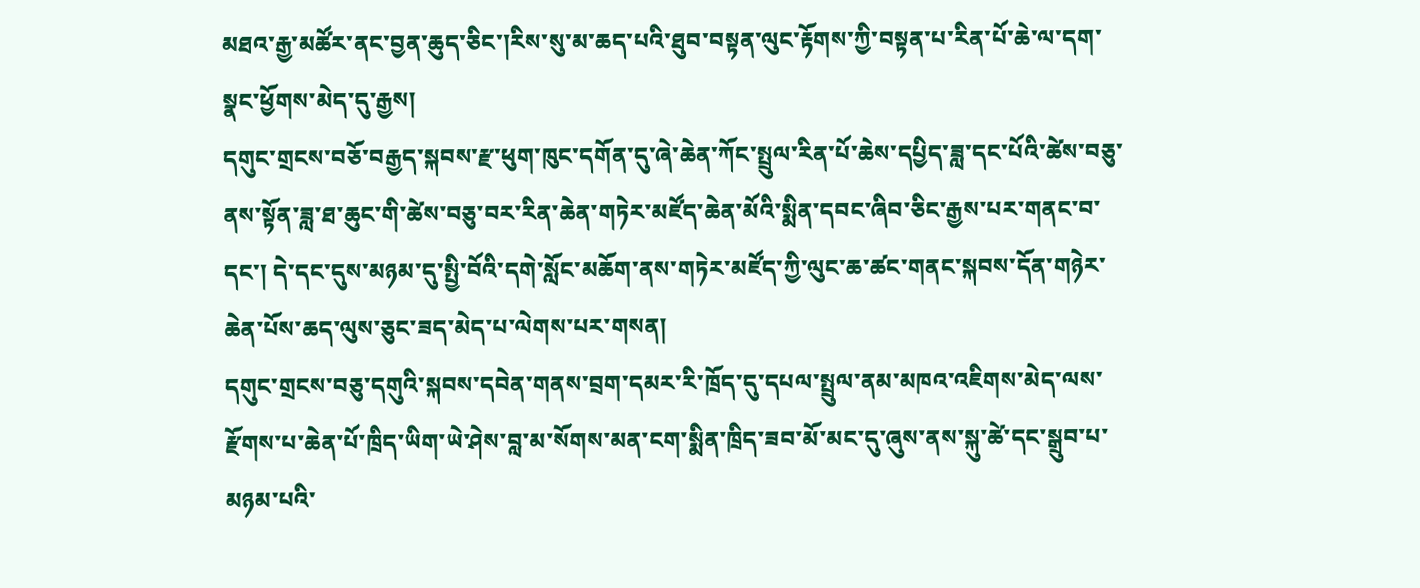མཐའ་རྒྱ་མཚོར་ནང་བྱན་ཆུད་ཅིང་།རིས་སུ་མ་ཆད་པའི་ཐུབ་བསྟན་ལུང་རྟོགས་ཀྱི་བསྟན་པ་རིན་པོ་ཆེ་ལ་དག་སྣང་ཕྱོགས་མེད་དུ་རྒྱས།
དགུང་གྲངས་བཅོ་བརྒྱད་སྐབས་རྫ་ཕུག་ཁུང་དགོན་དུ་ཞེ་ཆེན་ཀོང་སྤྲུལ་རིན་པོ་ཆེས་དཔྱིད་ཟླ་དང་པོའི་ཚེས་བཅུ་ནས་སྟོན་ཟླ་ཐ་ཆུང་གི་ཚེས་བཅུ་བར་རིན་ཆེན་གཏེར་མཛོད་ཆེན་མོའི་སྨིན་དབང་ཞིབ་ཅིང་རྒྱས་པར་གནང་བ་དང་། དེ་དང་དུས་མཉམ་དུ་སྤྱི་བོའི་དགེ་སློང་མཆོག་ནས་གཏེར་མཛོད་ཀྱི་ལུང་ཆ་ཚང་གནང་སྐབས་དོན་གཉེར་ཆེན་པོས་ཆད་ལུས་ཅུང་ཟད་མེད་པ་ལེགས་པར་གསན།
དགུང་གྲངས་བཅུ་དགུའི་སྐབས་དབེན་གནས་བྲག་དམར་རི་ཁྲོད་དུ་དཔལ་སྤྲུལ་ནམ་མཁའ་འཇིགས་མེད་ལས་རྫོགས་པ་ཆེན་པོ་ཁྲིད་ཡིག་ཡེ་ཤེས་བླ་མ་སོགས་མན་ངག་སྨིན་ཁྲིད་ཟབ་མོ་མང་དུ་ཞུས་ནས་སྐུ་ཚེ་དང་སྒྲུབ་པ་མཉམ་པའི་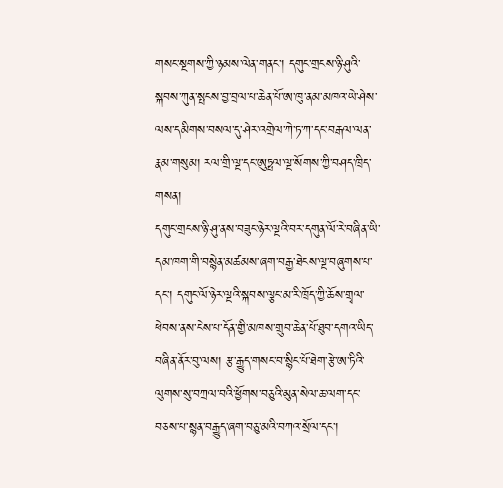གསང་སྔགས་ཀྱི་ཉམས་ལེན་གནང་། དགུང་གྲངས་ཉི་ཤུའི་སྐབས་ཀུན་སྤངས་བྱ་བྲལ་པ་ཆེན་པོ་ཨ་ཁུ་ནམ་མཁའ་ཡེ་ཤེས་ལས་དམིགས་བསལ་དུ་ཤེར་འགྲེལ་ཀེ་ཏ་ཀ་དང་བརྒལ་ལན་རྣམ་གསུམ། རལ་གྲི་ལྔ་དང་ཨུཏྤལ་ལྔ་སོགས་ཀྱི་བཤད་ཁྲིད་གསན།
དགུང་གྲངས་ཉི་ཤུ་ནས་བཟུང་ཉེར་ལྔའི་བར་དགུན་ལོ་རེ་བཞིན་ཡི་དམ་ཁག་གི་བསྙེན་མཚམས་ཞག་བརྒྱ་ཐེངས་ལྔ་བཞུགས་པ་དང་། དགུང་ལོ་ཉེར་ལྔའི་སྐབས་ལྕང་མ་རི་ཁྲོད་ཀྱི་ཆོས་གྲྭལ་ཕེབས་ནས་ངེས་པ་དོན་གྱི་མཁས་གྲུབ་ཆེན་པོ་ཐུབ་དགའ་ཡིད་བཞིན་ནོར་བུ་ལས། རྩ་རྒྱུད་གསང་བ་སྙིང་པོ་ཐེག་རྩེ་ཨ་ཏིའི་ལུགས་སུ་བཀྲལ་བའི་ཕྱོགས་བཅུའི་མུན་སེལ་ཆ་ལག་དང་བཅས་པ་སྙན་བརྒྱུད་ཞག་བཅུ་མའི་བཀའ་སྲོལ་དང་།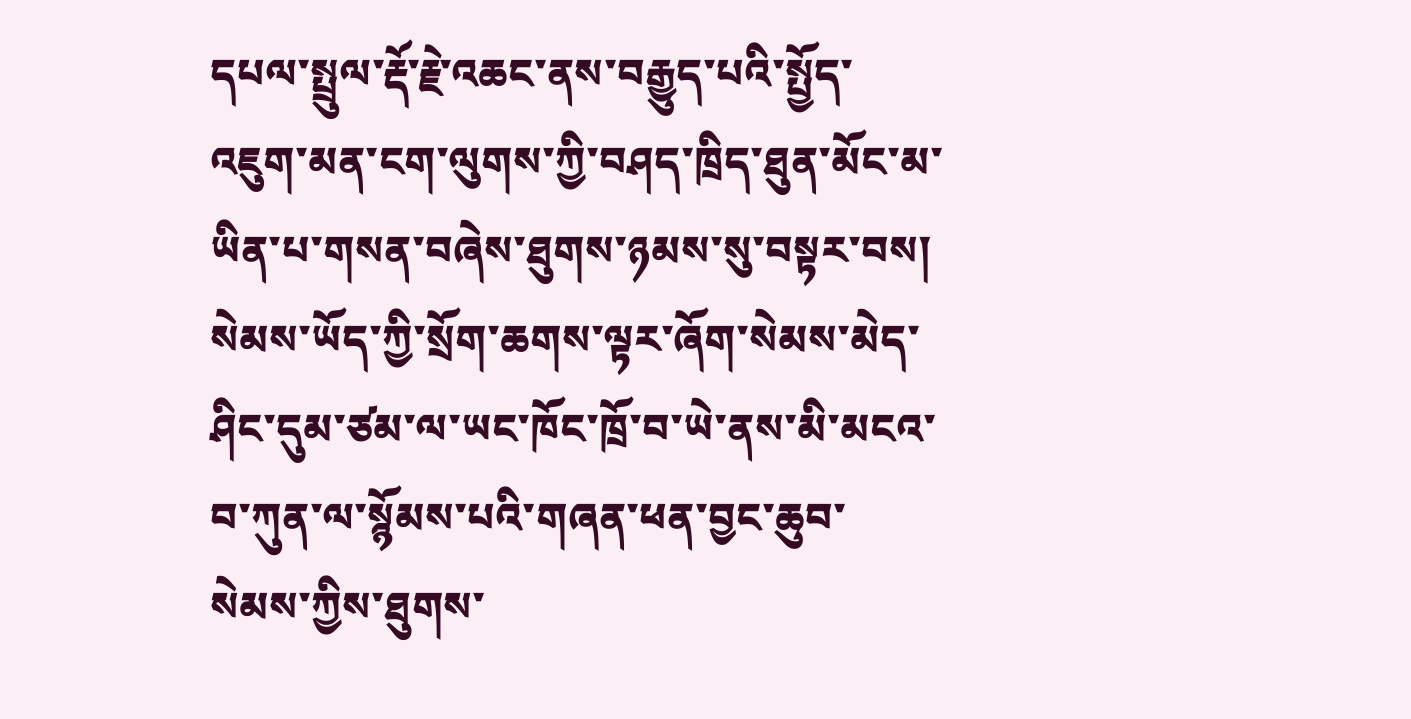དཔལ་སྤྲུལ་རྡོ་རྗེ་འཆང་ནས་བརྒྱུད་པའི་སྤྱོད་འཇུག་མན་ངག་ལུགས་ཀྱི་བཤད་ཁྲིད་ཐུན་མོང་མ་ཡིན་པ་གསན་བཞེས་ཐུགས་ཉམས་སུ་བསྟར་བས། སེམས་ཡོད་ཀྱི་སྲོག་ཆགས་ལྟར་ཞོག་སེམས་མེད་ཤིང་དུམ་ཙམ་ལ་ཡང་ཁོང་ཁྲོ་བ་ཡེ་ནས་མི་མངའ་བ་ཀུན་ལ་སྙོམས་པའི་གཞན་ཕན་བྱང་ཆུབ་སེམས་ཀྱིས་ཐུགས་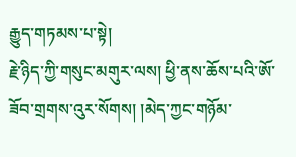རྒྱུད་གཏམས་པ་སྟེ།
རྗེ་ཉིད་ཀྱི་གསུང་མགུར་ལས། ཕྱི་ནས་ཆོས་པའི་ཨོ་ཟོབ་གྲགས་འུར་སོགས། །མེད་ཀྱང་གཉོམ་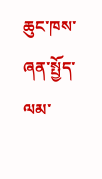ཆུང་ཁས་ཞན་སྤྱོད་ལམ་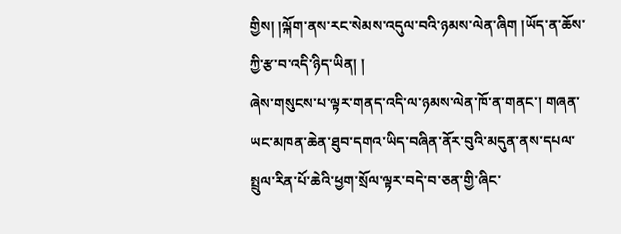གྱིས། །ལྐོག་ནས་རང་སེམས་འདུལ་བའི་ཉམས་ལེན་ཞིག །ཡོད་ན་ཆོས་ཀྱི་རྩ་བ་འདི་ཉིད་ཡིན། །
ཞེས་གསུངས་པ་ལྟར་གནད་འདི་ལ་ཉམས་ལེན་ཁོ་ན་གནང་། གཞན་ཡང་མཁན་ཆེན་ཐུབ་དགའ་ཡིད་བཞིན་ནོར་བུའི་མདུན་ནས་དཔལ་སྤྲུལ་རིན་པོ་ཆེའི་ཕྱག་སྲོལ་ལྟར་བདེ་བ་ཅན་གྱི་ཞིང་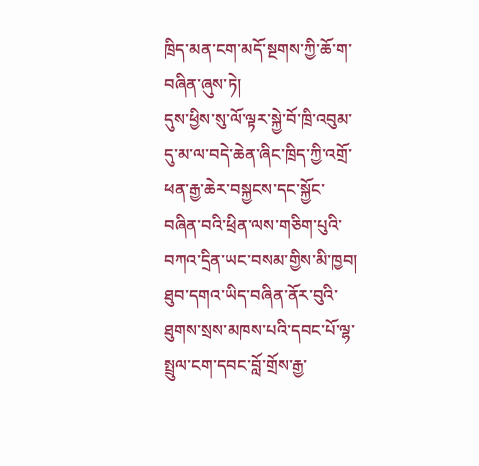ཁྲིད་མན་ངག་མདོ་སྔགས་ཀྱི་ཆོ་ག་བཞིན་ཞུས་ཏེ།
དུས་ཕྱིས་སུ་ལོ་ལྟར་སྐྱེ་བོ་ཁྲི་འབུམ་དུ་མ་ལ་བདེ་ཆེན་ཞིང་ཁྲིད་ཀྱི་འགྲོ་ཕན་རྒྱ་ཆེར་བསྐྱངས་དང་སྐྱོང་བཞིན་བའི་ཕྲིན་ལས་གཅིག་པུའི་བཀའ་དྲིན་ཡང་བསམ་གྱིས་མི་ཁྱབ། ཐུབ་དགའ་ཡིད་བཞིན་ནོར་བུའི་ཐུགས་སྲས་མཁས་པའི་དབང་པོ་ལྷ་སྤྲུལ་ངག་དབང་བློ་གྲོས་རྒྱ་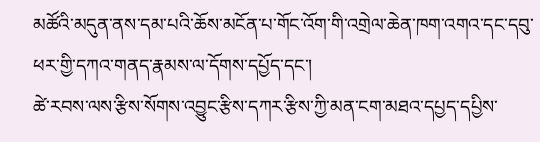མཚོའི་མདུན་ནས་དམ་པའི་ཆོས་མངོན་པ་གོང་འོག་གི་འགྲེལ་ཆེན་ཁག་འགའ་དང་དབུ་ཕར་གྱི་དཀའ་གནད་རྣམས་ལ་དོགས་དཔྱོད་དང་།
ཚེ་རབས་ལས་རྩིས་སོགས་འབྱུང་རྩིས་དཀར་རྩིས་ཀྱི་མན་ངག་མཐའ་དཔྱད་དཔྱིས་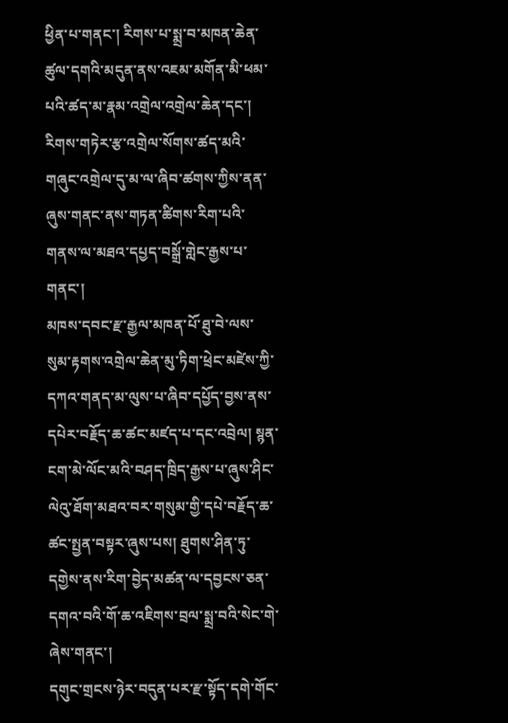ཕྱིན་པ་གནང་། རིགས་པ་སྨྲ་བ་མཁན་ཆེན་ཚུལ་དགའི་མདུན་ནས་འཇམ་མགོན་མི་ཕམ་པའི་ཚད་མ་རྣམ་འགྲེལ་འགྲེལ་ཆེན་དང་། རིགས་གཏེར་རྩ་འགྲེལ་སོགས་ཚད་མའི་གཞུང་འགྲེལ་དུ་མ་ལ་ཞིབ་ཚགས་ཀྱིས་ནན་ཞུས་གནང་ནས་གཏན་ཚིགས་རིག་པའི་གནས་ལ་མཐའ་དཔྱད་བསྒྲོ་གླེང་རྒྱས་པ་གནང་།
མཁས་དབང་རྫ་རྒྱལ་མཁན་པོ་ཐུ་བེ་ལས་སུམ་རྟགས་འགྲེལ་ཆེན་མུ་ཏིག་ཕྲེང་མཛེས་ཀྱི་དཀའ་གནད་མ་ལུས་པ་ཞིབ་དཔྱོད་བྱས་ནས་དཔེར་བརྗོད་ཆ་ཚང་མཛད་པ་དང་འབྲེལ། སྙན་ངག་མེ་ལོང་མའི་བཤད་ཁྲིད་རྒྱས་པ་ཞུས་ཤིང་ལེའུ་ཐོག་མཐའ་བར་གསུམ་གྱི་དཔེ་བརྗོད་ཆ་ཚང་སྤྱན་བསྟར་ཞུས་པས། ཐུགས་ཤིན་ཏུ་དགྱེས་ནས་རིག་བྱེད་མཚན་ལ་དབྱངས་ཅན་དགའ་བའི་གོ་ཆ་འཇིགས་བྲལ་སྨྲ་བའི་སེང་གེ་ཞེས་གནང་།
དགུང་གྲངས་ཉེར་བདུན་པར་རྫ་སྟོད་དགེ་གོང་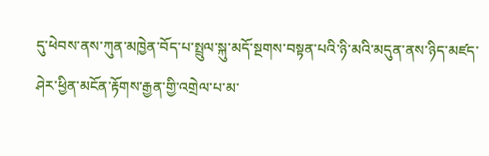དུ་ཕེབས་ནས་ཀུན་མཁྱེན་བོད་པ་སྤྲུལ་སྐུ་མདོ་སྔགས་བསྟན་པའི་ཉི་མའི་མདུན་ནས་ཉིད་མཛད་ཤེར་ཕྱིན་མངོན་རྟོགས་རྒྱན་གྱི་འགྲེལ་པ་མ་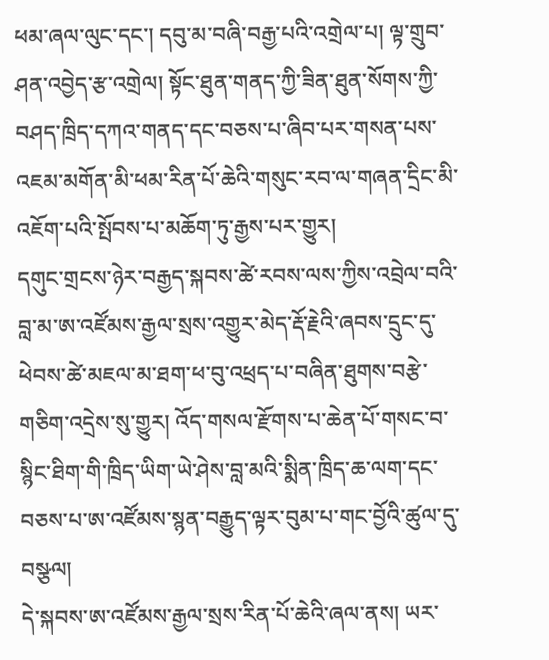ཕམ་ཞལ་ལུང་དང་། དབུ་མ་བཞི་བརྒྱ་པའི་འགྲེལ་པ། ལྟ་གྲུབ་ཤན་འབྱེད་རྩ་འགྲེལ། སྟོང་ཐུན་གནད་ཀྱི་ཟིན་ཐུན་སོགས་ཀྱི་བཤད་ཁྲིད་དཀའ་གནད་དང་བཅས་པ་ཞིབ་པར་གསན་པས་འཇམ་མགོན་མི་ཕམ་རིན་པོ་ཆེའི་གསུང་རབ་ལ་གཞན་དྲིང་མི་འཇོག་པའི་སྤོབས་པ་མཆོག་ཏུ་རྒྱས་པར་གྱུར།
དགུང་གྲངས་ཉེར་བརྒྱད་སྐབས་ཚེ་རབས་ལས་ཀྱིས་འབྲེལ་བའི་བླ་མ་ཨ་འཛོམས་རྒྱལ་སྲས་འགྱུར་མེད་རྡོ་རྗེའི་ཞབས་དྲུང་དུ་ཕེབས་ཚེ་མཇལ་མ་ཐག་ཕ་བུ་འཕྲད་པ་བཞིན་ཐུགས་བརྩེ་གཅིག་འདྲེས་སུ་གྱུར། འོད་གསལ་རྫོགས་པ་ཆེན་པོ་གསང་བ་སྙིང་ཐིག་གི་ཁྲིད་ཡིག་ཡེ་ཤེས་བླ་མའི་སྨིན་ཁྲིད་ཆ་ལག་དང་བཅས་པ་ཨ་འཛོམས་སྙན་བརྒྱུད་ལྟར་བུམ་པ་གང་བྱོའི་ཚུལ་དུ་བསྩལ།
དེ་སྐབས་ཨ་འཛོམས་རྒྱལ་སྲས་རིན་པོ་ཆེའི་ཞལ་ནས། ཡར་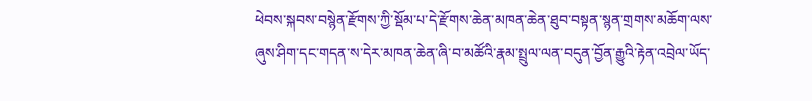ཕེབས་སྐབས་བསྙེན་རྫོགས་ཀྱི་སྡོམ་པ་དེ་རྫོགས་ཆེན་མཁན་ཆེན་ཐུབ་བསྟན་སྙན་གྲགས་མཆོག་ལས་ཞུས་ཤིག་དང་གདན་ས་དེར་མཁན་ཆེན་ཞི་བ་མཚོའི་རྣམ་སྤྲུལ་ལན་བདུན་བྱོན་རྒྱུའི་རྟེན་འབྲེལ་ཡོད་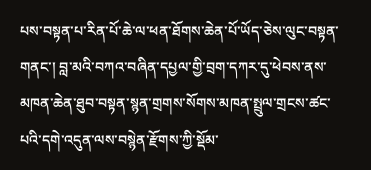པས་བསྟན་པ་རིན་པོ་ཆེ་ལ་ཕན་ཐོགས་ཆེན་པོ་ཡོད་ཅེས་ལུང་བསྟན་གནང་། བླ་མའི་བཀའ་བཞིན་དཔྱལ་གྱི་བྲག་དཀར་དུ་ཕེབས་ནས་མཁན་ཆེན་ཐུབ་བསྟན་སྙན་གྲགས་སོགས་མཁན་སྤྲུལ་གྲངས་ཚང་པའི་དགེ་འདུན་ལས་བསྙེན་རྫོགས་ཀྱི་སྡོམ་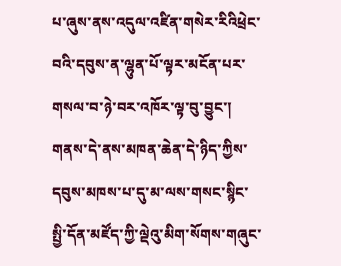པ་ཞུས་ནས་འདུལ་འཛིན་གསེར་རིའིཕྲེང་བའི་དབུས་ན་ལྷུན་པོ་ལྟར་མངོན་པར་གསལ་བ་ཉེ་བར་འཁོར་ལྟ་བུ་བྱུང་།
གནས་དེ་ནས་མཁན་ཆེན་དེ་ཉིད་ཀྱིས་དབུས་མཁས་པ་དུ་མ་ལས་གསང་སྙིང་སྤྱི་དོན་མཛོད་ཀྱི་ལྡེའུ་མིག་སོགས་གཞུང་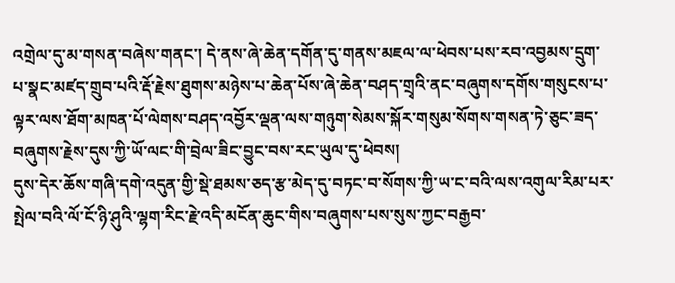འགྲེལ་དུ་མ་གསན་བཞེས་གནང་། དེ་ནས་ཞེ་ཆེན་དགོན་དུ་གནས་མཇལ་ལ་ཕེབས་པས་རབ་འབྱམས་དྲུག་པ་སྣང་མཛད་གྲུབ་པའི་རྡོ་རྗེས་ཐུགས་མཉེས་པ་ཆེན་པོས་ཞེ་ཆེན་བཤད་གྲྭའི་ནང་བཞུགས་དགོས་གསུངས་པ་ལྟར་ལས་ཐོག་མཁན་པོ་ལེགས་བཤད་འབྱོར་ལྡན་ལས་གཉུག་སེམས་སྐོར་གསུམ་སོགས་གསན་ཏེ་ཅུང་ཟད་བཞུགས་རྗེས་དུས་ཀྱི་ཡོ་ལང་གི་བྲེལ་ཟིང་བྱུང་བས་རང་ཡུལ་དུ་ཕེབས།
དུས་དེར་ཆོས་གཞི་དགེ་འདུན་གྱི་སྡེ་ཐམས་ཅད་རྩ་མེད་དུ་བཏང་བ་སོགས་ཀྱི་ཡ་ང་བའི་ལས་འགུལ་རིམ་པར་སྤེལ་བའི་ལོ་ངོ་ཉི་ཤུའི་ལྷག་རིང་རྗེ་འདི་མངོན་ཆུང་གིས་བཞུགས་པས་སུས་ཀྱང་བརྒྱབ་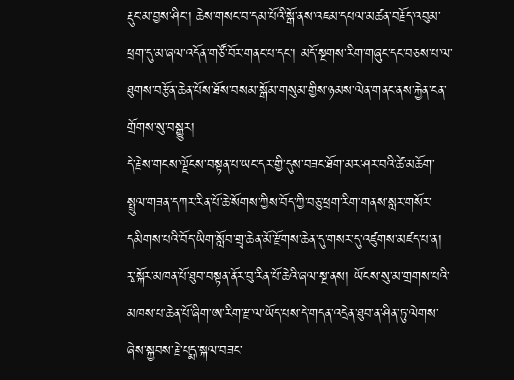རྡུང་མ་བྱས་ཤིང་། ཆེས་གསང་བ་དམ་པོའི་སྒོ་ནས་འཇམ་དཔལ་མཚན་བརྗོད་འབུམ་ཕྲག་དུ་མ་ཞལ་འདོན་གཙོ་བོར་གནང་པ་དང་། མདོ་སྔགས་རིག་གཞུང་དང་བཅས་པ་ལ་ཐུགས་བརྩོན་ཆེན་པོས་ཐོས་བསམ་སྒོམ་གསུམ་གྱིས་ཉམས་ལེན་གནང་ནས་རྐྱེན་ངན་གྲོགས་སུ་བསྒྱུར།
དེ་རྗེས་གངས་ལྗོངས་བསྟན་པ་ཡང་དར་གྱི་དུས་བཟང་ཐོག་མར་ཤར་བའི་ཚེ་མཆོག་སྤྲུལ་གཟན་དཀར་རིན་པོ་ཆེ་སོགས་ཀྱིས་བོད་ཀྱི་བཅུ་ཕྲག་རིག་གནས་སླར་གསོར་དམིགས་པའི་བོད་ཡིག་སློབ་གྲྭ་ཆེན་མོ་རྫོགས་ཆེན་དུ་གསར་དུ་འཛུགས་མཛད་པ་ན།
རྭ་སྐོར་མཁན་པོ་ཐུབ་བསྟན་ནོར་བུ་རིན་པོ་ཆེའི་ཞལ་སྔ་ནས། ཡོངས་སུ་མ་གྲགས་པའི་མཁས་པ་ཆེན་པོ་ཞིག་ཨ་རིག་རྫ་ལ་ཡོད་པས་དེ་གདན་འདྲེན་ཐུབ་ན་ཤིན་ཏུ་ལེགས་ཞེས་སྐྱབས་རྗེ་པདྨ་སྐལ་བཟང་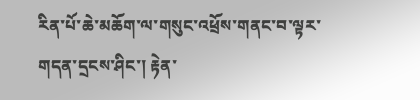རིན་པོ་ཆེ་མཆོག་ལ་གསུང་འཕྲོས་གནང་བ་ལྟར་གདན་དྲངས་ཤིང་། རྟེན་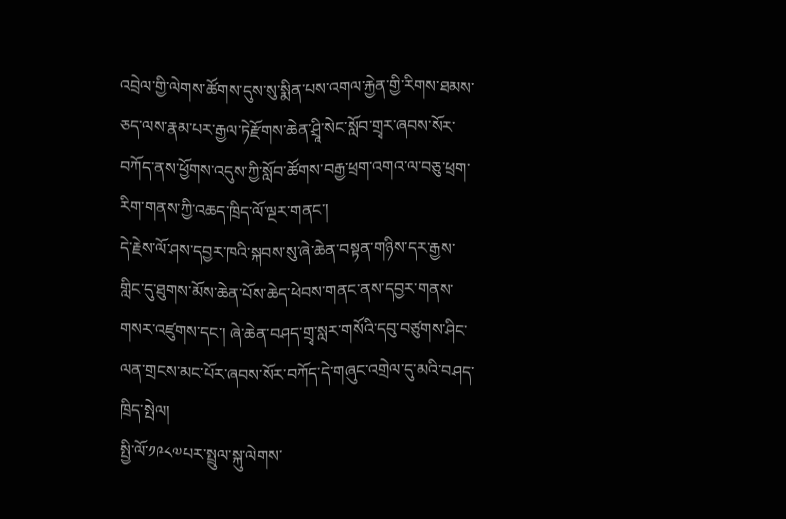འབྲེལ་གྱི་ལེགས་ཚོགས་དུས་སུ་སྨིན་པས་འགལ་རྐྱེན་གྱི་རིགས་ཐམས་ཅད་ལས་རྣམ་པར་རྒྱལ་ཏེརྫོགས་ཆེན་ཤྲཱི་སེང་སློབ་གྲྭར་ཞབས་སོར་བཀོད་ནས་ཕྱོགས་འདུས་ཀྱི་སློབ་ཚོགས་བརྒྱ་ཕྲག་འགའ་ལ་བཅུ་ཕྲག་རིག་གནས་ཀྱི་འཆད་ཁྲིད་ལོ་ལྔར་གནང་།
དེ་རྗེས་ལོ་ཤས་དབྱར་ཁའི་སྐབས་སུ་ཞེ་ཆེན་བསྟན་གཉིས་དར་རྒྱས་གླིང་དུ་ཐུགས་མོས་ཆེན་པོས་ཆེད་ཕེབས་གནང་ནས་དབྱར་གནས་གསར་འཛུགས་དང་། ཞེ་ཆེན་བཤད་གྲྭ་སླར་གསོའི་དབུ་བཙུགས་ཤིང་ལན་གྲངས་མང་པོར་ཞབས་སོར་བཀོད་དེ་གཞུང་འགྲེལ་དུ་མའི་བཤད་ཁྲིད་སྤེལ།
སྤྱི་ལོ་༡༩༨༧པར་སྤྲུལ་སྐུ་ལེགས་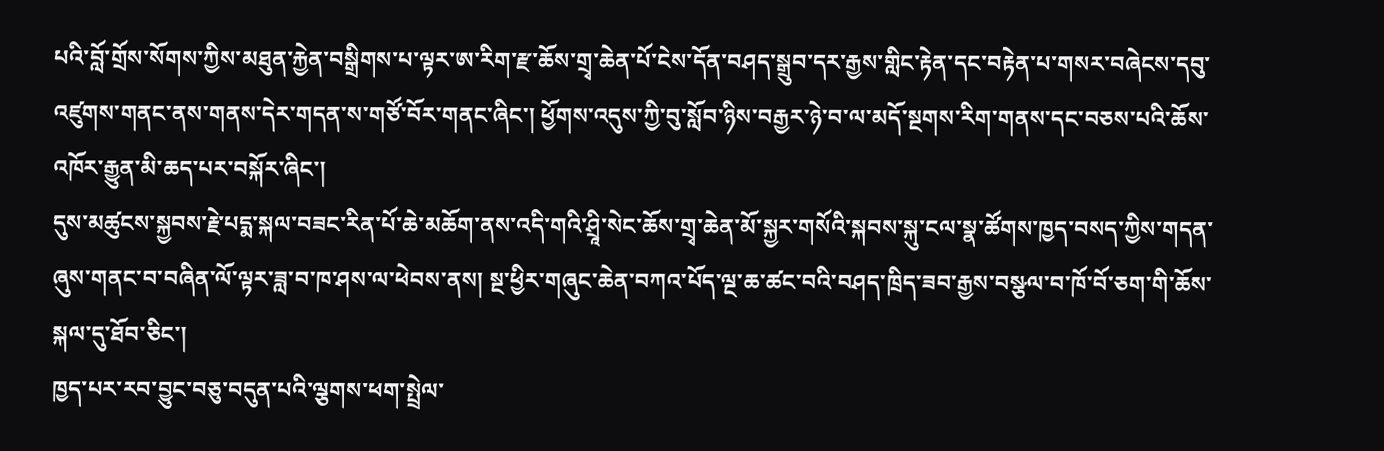པའི་བློ་གྲོས་སོགས་ཀྱིས་མཐུན་རྐྱེན་བསྒྲིགས་པ་ལྟར་ཨ་རིག་རྫ་ཆོས་གྲྭ་ཆེན་པོ་ངེས་དོན་བཤད་སྒྲུབ་དར་རྒྱས་གླིང་རྟེན་དང་བརྟེན་པ་གསར་བཞེངས་དབུ་འཛུགས་གནང་ནས་གནས་དེར་གདན་ས་གཙོ་བོར་གནང་ཞིང་། ཕྱོགས་འདུས་ཀྱི་བུ་སློབ་ཉིས་བརྒྱར་ཉེ་བ་ལ་མདོ་སྔགས་རིག་གནས་དང་བཅས་པའི་ཆོས་འཁོར་རྒྱུན་མི་ཆད་པར་བསྐོར་ཞིང་།
དུས་མཚུངས་སྐྱབས་རྗེ་པདྨ་སྐལ་བཟང་རིན་པོ་ཆེ་མཆོག་ནས་འདི་གའི་ཤྲཱི་སེང་ཆོས་གྲྭ་ཆེན་མོ་སྐྱར་གསོའི་སྐབས་སྐུ་ངལ་སྣ་ཚོགས་ཁྱད་བསད་ཀྱིས་གདན་ཞུས་གནང་བ་བཞིན་ལོ་ལྟར་ཟླ་བ་ཁ་ཤས་ལ་ཕེབས་ནས། སྔ་ཕྱིར་གཞུང་ཆེན་བཀའ་པོད་ལྔ་ཆ་ཚང་བའི་བཤད་ཁྲིད་ཟབ་རྒྱས་བསྩལ་བ་ཁོ་བོ་ཅག་གི་ཆོས་སྐལ་དུ་ཐོབ་ཅིང་།
ཁྱད་པར་རབ་བྱུང་བཅུ་བདུན་པའི་ལྕགས་ཕག་སྤྲེལ་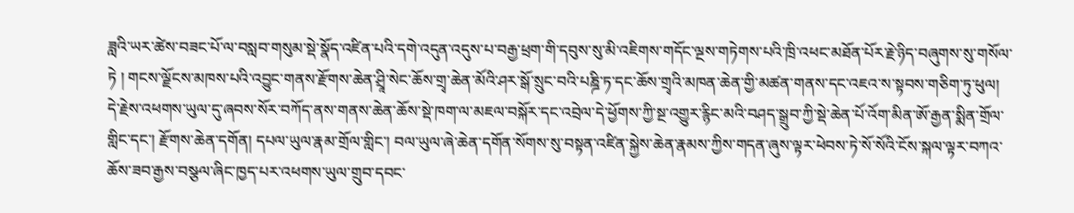ཟླའི་ཡར་ཚེས་བཟང་པོ་ལ་བསླབ་གསུམ་སྡེ་སྣོད་འཛིན་པའི་དགེ་འདུན་འདུས་པ་བརྒྱ་ཕྲག་གི་དབུས་སུ་མི་འཇིགས་གདོང་ལྔས་གཏེགས་པའི་ཁྲི་འཕང་མཐོན་པོར་རྗེ་ཉིད་བཞུགས་སུ་གསོལ་ཏེ ། གངས་ལྗོངས་མཁས་པའི་འབྱུང་གནས་རྫོགས་ཆེན་ཤྲཱི་སེང་ཆོས་གྲྭ་ཆེན་མོའི་ཤར་སྒོ་སྲུང་བའི་པཎྜི་ཏ་དང་ཆོས་གྲྭའི་མཁན་ཆེན་གྱི་མཚན་གནས་དང་འཇའ་ས་སྟབས་གཅིག་ཏུ་ཕུལ།
དེ་རྗེས་འཕགས་ཡུལ་དུ་ཞབས་སོར་བཀོད་ནས་གནས་ཆེན་ཆོས་སྡེ་ཁག་ལ་མཇལ་བསྐོར་དང་འབྲེལ་དེ་ཕྱོགས་ཀྱི་སྔ་འགྱུར་རྙིང་མའི་བཤད་སྒྲུབ་ཀྱི་སྡེ་ཆེན་པོ་འོག་མིན་ཨོ་རྒྱན་སྨིན་གྲོལ་གླིང་དང་། རྫོགས་ཆེན་དགོན། དཔལ་ཡུལ་རྣམ་གྲོལ་གླིང་། བལ་ཡུལ་ཞེ་ཆེན་དགོན་སོགས་སུ་བསྟན་འཛིན་སྐྱེས་ཆེན་རྣམས་ཀྱིས་གདན་ཞུས་ལྟར་ཕེབས་ཏེ་སོ་སོའི་ངོས་སྐལ་ལྟར་བཀའ་ཆོས་ཟབ་རྒྱས་བསྩལ་ཞིང་ཁྱད་པར་འཕགས་ཡུལ་གྲུབ་དབང་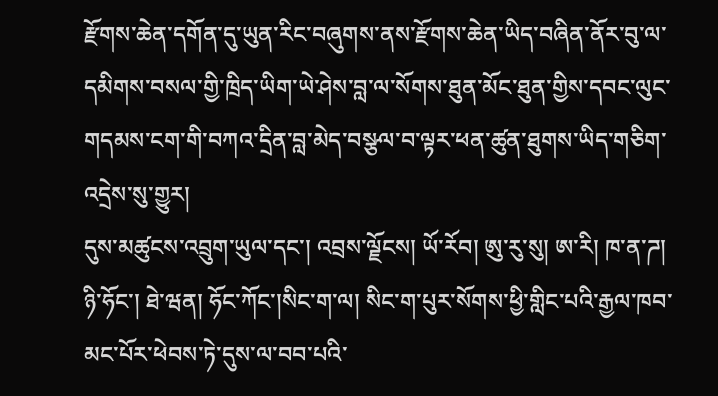རྫོགས་ཆེན་དགོན་དུ་ཡུན་རིང་བཞུགས་ནས་རྫོགས་ཆེན་ཡིད་བཞིན་ནོར་བུ་ལ་དམིགས་བསལ་གྱི་ཁྲིད་ཡིག་ཡེ་ཤེས་བླ་ལ་སོགས་ཐུན་མོང་ཐུན་གྱིས་དབང་ལུང་གདམས་ངག་གི་བཀའ་དྲིན་བླ་མེད་བསྩལ་བ་ལྟར་ཕན་ཚུན་ཐུགས་ཡིད་གཅིག་འདྲེས་སུ་གྱུར།
དུས་མཚུངས་འབྲུག་ཡུལ་དང་། འབྲས་ལྗོངས། ཡོ་རོབ། ཨུ་རུ་སུ། ཨ་རི། ཁ་ན་ཌ། ཉི་ཧོང་། ཐེ་ཝན། ཧོང་ཀོང་།སིང་ག་ལ། སིང་ག་པུར་སོགས་ཕྱི་གླིང་པའི་རྒྱལ་ཁབ་མང་པོར་ཕེབས་ཏེ་དུས་ལ་བབ་པའི་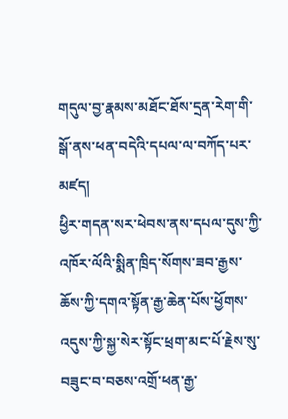གདུལ་བྱ་རྣམས་མཐོང་ཐོས་དྲན་རེག་གི་སྒོ་ནས་ཕན་བདེའི་དཔལ་ལ་བཀོད་པར་མཛད།
ཕྱིར་གདན་སར་ཕེབས་ནས་དཔལ་དུས་ཀྱི་འཁོར་ལོའི་སྨིན་ཁྲིད་སོགས་ཟབ་རྒྱས་ཆོས་ཀྱི་དགའ་སྟོན་རྒྱ་ཆེན་པོས་ཕྱོགས་འདུས་ཀྱི་སྐྱ་སེར་སྟོང་ཕྲག་མང་པོ་རྗེས་སུ་བཟུང་བ་བཅས་འགྲོ་ཕན་རྒྱ་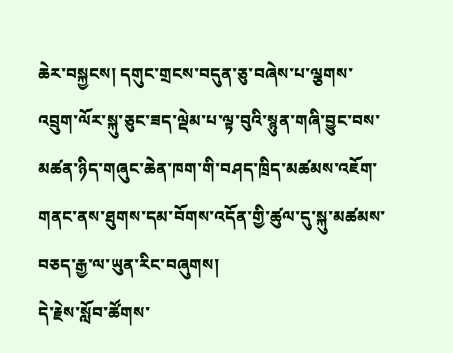ཆེར་བསྐྱངས། དགུང་གྲངས་བདུན་ཅུ་བཞེས་པ་ལྕགས་འབྲུག་ལོར་སྐུ་ཅུང་ཟད་ལྡེམ་པ་ལྟ་བུའི་སྙུན་གཞི་བྱུང་བས་མཚན་ཉིད་གཞུང་ཆེན་ཁག་གི་བཤད་ཁྲིད་མཚམས་འཇོག་གནང་ནས་ཐུགས་དམ་བོགས་འདོན་གྱི་ཚུལ་དུ་སྐུ་མཚམས་བཅད་རྒྱ་ལ་ཡུན་རིང་བཞུགས།
དེ་རྗེས་སློབ་ཚོགས་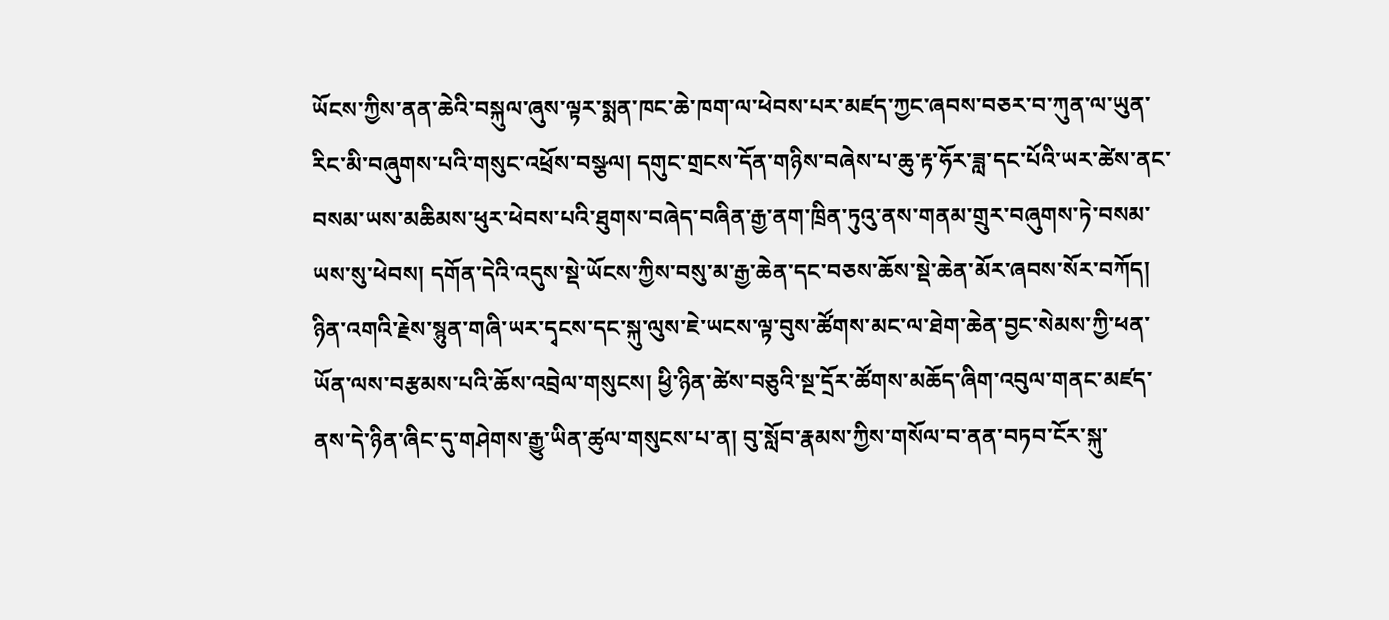ཡོངས་ཀྱིས་ནན་ཆེའི་བསྐུལ་ཞུས་ལྟར་སྨན་ཁང་ཆེ་ཁག་ལ་ཕེབས་པར་མཛད་ཀྱང་ཞབས་བཅར་བ་ཀུན་ལ་ཡུན་རིང་མི་བཞུགས་པའི་གསུང་འཕྲོས་བསྩལ། དགུང་གྲངས་དོན་གཉིས་བཞེས་པ་ཆུ་རྟ་ཧོར་ཟླ་དང་པོའི་ཡར་ཚེས་ནང་བསམ་ཡས་མཆིམས་ཕུར་ཕེབས་པའི་ཐུགས་བཞེད་བཞིན་རྒྱ་ནག་ཁྲིན་ཏུའུ་ནས་གནམ་གྲུར་བཞུགས་ཏེ་བསམ་ཡས་སུ་ཕེབས། དགོན་དེའི་འདུས་སྡེ་ཡོངས་ཀྱིས་བསུ་མ་རྒྱ་ཆེན་དང་བཅས་ཆོས་སྡེ་ཆེན་མོར་ཞབས་སོར་བཀོད།
ཉིན་འགའི་རྗེས་སྙུན་གཞི་ཡར་དྭངས་དང་སྐུ་ལུས་ཇེ་ཡངས་ལྟ་བུས་ཚོགས་མང་ལ་ཐེག་ཆེན་བྱང་སེམས་ཀྱི་ཕན་ཡོན་ལས་བརྩམས་པའི་ཆོས་འབྲེལ་གསུངས། ཕྱི་ཉིན་ཚེས་བཅུའི་སྔ་དྲོར་ཚོགས་མཆོད་ཞིག་འབུལ་གནང་མཛད་ནས་དེ་ཉིན་ཞིང་དུ་གཤེགས་རྒྱུ་ཡིན་ཚུལ་གསུངས་པ་ན། བུ་སློབ་རྣམས་ཀྱིས་གསོལ་བ་ནན་བཏབ་ངོར་སྐུ་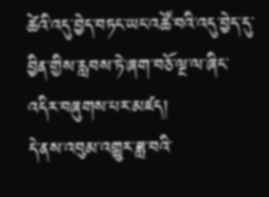ཚེའི་འདུ་བྱེད་བཏང་ཡང་འཚོ་བའི་འདུ་བྱེད་དུ་བྱིན་གྱིས་རླབས་ཏེ་ཞག་བཅོ་ལྔ་ལ་ཞིང་འདིར་བཞུགས་པར་མཛད།
དེ་ནས་འབུམ་འགྱུར་ཟླ་བའི་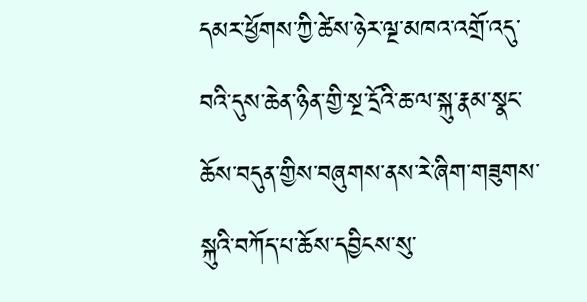དམར་ཕྱོགས་ཀྱི་ཚེས་ཉེར་ལྔ་མཁའ་འགྲོ་འདུ་བའི་དུས་ཆེན་ཉིན་གྱི་སྔ་དྲོའི་ཆ་ལ་སྐུ་རྣམ་སྣང་ཆོས་བདུན་གྱིས་བཞུགས་ནས་རེ་ཞིག་གཟུགས་སྐུའི་བཀོད་པ་ཆོས་དབྱིངས་སུ་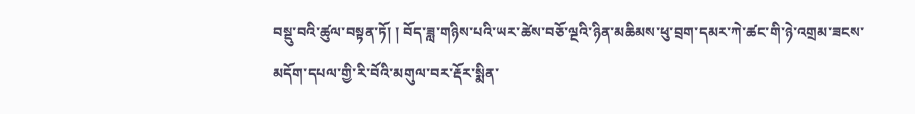བསྡུ་བའི་ཚུལ་བསྟན་ཏོ། ། བོད་ཟླ་གཉིས་པའི་ཡར་ཚེས་བཅོ་ལྔའི་ཉིན་མཆིམས་ཕུ་བྲག་དམར་ཀེ་ཚང་གི་ཉེ་འགྲམ་ཟངས་མདོག་དཔལ་གྱི་རི་བོའི་མགུལ་བར་རྡོར་སྨིན་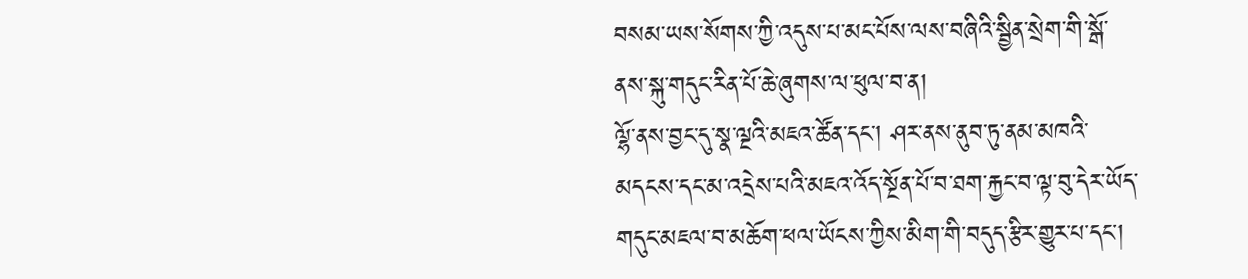བསམ་ཡས་སོགས་ཀྱི་འདུས་པ་མང་པོས་ལས་བཞིའི་སྦྱིན་སྲེག་གི་སྒོ་ནས་སྐུ་གདུང་རིན་པོ་ཆེ་ཞུགས་ལ་ཕུལ་བ་ན།
ལྷོ་ནས་བྱང་དུ་སྣ་ལྔའི་མཇའ་ཚོན་དང་། ཤར་ནས་ནུབ་ཏུ་ནམ་མཁའི་མདངས་དང་མ་འདྲེས་པའི་མཇའ་འོད་སྔོན་པོ་བ་ཐག་རྐྱང་བ་ལྟ་བུ་དེར་ཡོད་གདུང་མཇལ་བ་མཆོག་ཕལ་ཡོངས་ཀྱིས་མིག་གི་བདུད་རྩིར་གྱུར་པ་དང་།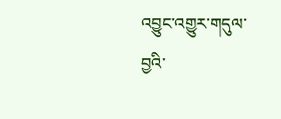འབྱུང་འགྱུར་གདུལ་བྱའི་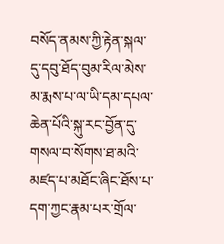བསོད་ནམས་ཀྱི་རྟེན་སྐལ་དུ་དབུ་ཐོད་བུམ་རིལ་མེས་མ་རྨས་པ་ལ་ཡི་དམ་དཔལ་ཆེན་པོའི་སྐུ་རང་བྱོན་དུ་གསལ་བ་སོགས་ཐ་མའི་མཛད་པ་མཐོང་ཞིང་ཐོས་པ་དག་ཀྱང་རྣམ་པར་གྲོལ་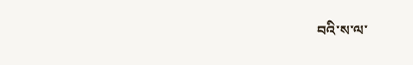བའི་ས་ལ་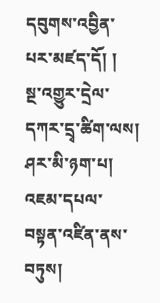དབུགས་འབྱིན་པར་མཛད་དོ། །
སྔ་འགྱུར་དྲེལ་དཀར་དྲྭ་ཚིག་ལས།
ཤར་མི་ཉག་པ། འཇམ་དཔལ་བསྟན་འཛིན་ནས་བཏུས།